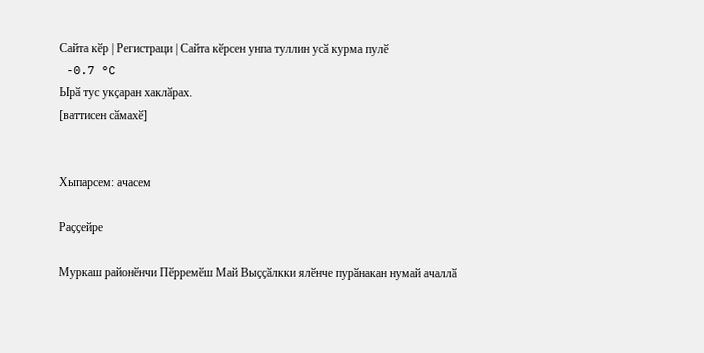Сайта кӗр | Регистраци | Сайта кӗрсен унпа туллин усӑ курма пулӗ
 -0.7 °C
Ырӑ тус укҫаран хаклӑрах.
[ваттисен сӑмахӗ]


Хыпарсем: ачасем

Раҫҫейре

Муркаш районӗнчи Пӗрремӗш Май Выҫҫӑлкки ялӗнче пурӑнакан нумай ачаллӑ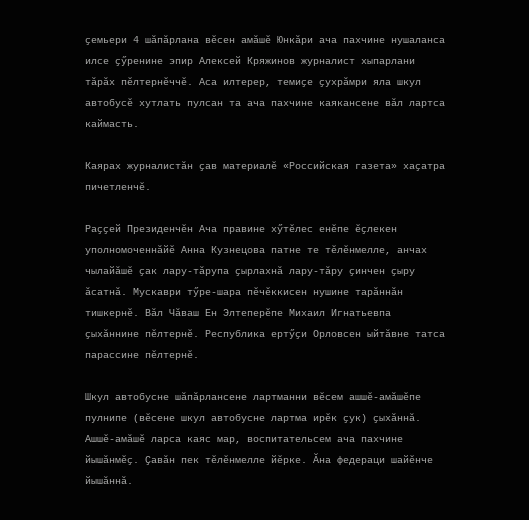ҫемьери 4 шӑпӑрлана вӗсен амӑшӗ Юнкӑри ача пахчине нушаланса илсе ҫӳренине эпир Алексей Кряжинов журналист хыпарлани тӑрӑх пӗлтернӗччӗ. Аса илтерер, темиҫе ҫухрӑмри яла шкул автобусӗ хутлать пулсан та ача пахчине каякансене вӑл лартса каймасть.

Каярах журналистӑн ҫав материалӗ «Российская газета» хаҫатра пичетленчӗ.

Раҫҫей Президенчӗн Ача правине хӳтӗлес енӗпе ӗҫлекен уполномоченнӑйӗ Анна Кузнецова патне те тӗлӗнмелле, анчах чылайӑшӗ ҫак лару-тӑрупа ҫырлахнӑ лару-тӑру ҫинчен ҫыру ӑсатнӑ. Мускаври тӳре-шара пӗчӗккисен нушине тарӑннӑн тишкернӗ. Вӑл Чӑваш Ен Элтеперӗпе Михаил Игнатьевпа ҫыхӑннине пӗлтернӗ. Республика ертӳҫи Орловсен ыйтӑвне татса парассине пӗлтернӗ.

Шкул автобусне шӑпӑрлансене лартманни вӗсем ашшӗ-амӑшӗпе пулнипе (вӗсене шкул автобусне лартма ирӗк ҫук) ҫыхӑннӑ. Ашшӗ-амӑшӗ ларса каяс мар, воспитательсем ача пахчине йышӑнмӗҫ. Ҫавӑн пек тӗлӗнмелле йӗрке. Ӑна федераци шайӗнче йышӑннӑ.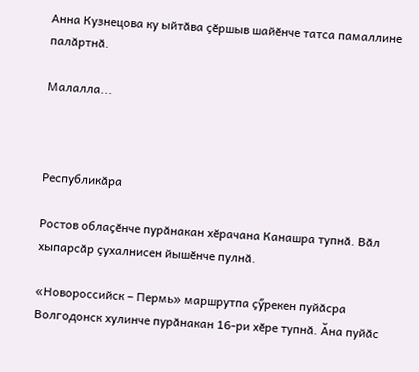Анна Кузнецова ку ыйтӑва ҫӗршыв шайӗнче татса памаллине палӑртнӑ.

Малалла...



Республикӑра

Ростов облаҫӗнче пурӑнакан хӗрачана Канашра тупнӑ. Вӑл хыпарсӑр ҫухалнисен йышӗнче пулнӑ.

«Новороссийск – Пермь» маршрутпа ҫӳрекен пуйӑсра Волгодонск хулинче пурӑнакан 16-ри хӗре тупнӑ. Ӑна пуйӑс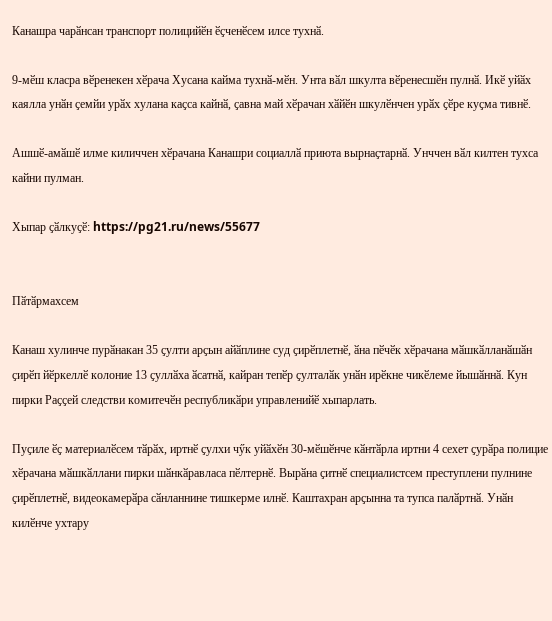Канашра чарӑнсан транспорт полицийӗн ӗҫченӗсем илсе тухнӑ.

9-мӗш класра вӗренекен хӗрача Хусана кайма тухнӑ-мӗн. Унта вӑл шкулта вӗренесшӗн пулнӑ. Икӗ уйӑх каялла унӑн ҫемйи урӑх хулана каҫса кайнӑ, ҫавна май хӗрачан хӑйӗн шкулӗнчен урӑх ҫӗре куҫма тивнӗ.

Ашшӗ-амӑшӗ илме киличчен хӗрачана Канашри социаллӑ приюта вырнаҫтарнӑ. Унччен вӑл килтен тухса кайни пулман.

Хыпар ҫӑлкуҫӗ: https://pg21.ru/news/55677


Пӑтӑрмахсем

Канаш хулинче пурӑнакан 35 ҫулти арҫын айӑплине суд ҫирӗплетнӗ, ӑна пӗчӗк хӗрачана мӑшкӑлланӑшӑн ҫирӗп йӗркеллӗ колоние 13 ҫуллӑха ӑсатнӑ, кайран тепӗр ҫулталӑк унӑн ирӗкне чикӗлеме йышӑннӑ. Кун пирки Раҫҫей следстви комитечӗн республикӑри управленийӗ хыпарлать.

Пуҫиле ӗҫ материалӗсем тӑрӑх, иртнӗ ҫулхи чӳк уйӑхӗн 30-мӗшӗнче кӑнтӑрла иртни 4 сехет ҫурӑра полицие хӗрачана мӑшкӑллани пирки шӑнкӑравласа пӗлтернӗ. Вырӑна ҫитнӗ специалистсем преступлени пулнине ҫирӗплетнӗ, видеокамерӑра сӑнланнине тишкерме илнӗ. Каштахран арҫынна та тупса палӑртнӑ. Унӑн килӗнче ухтару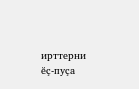ирттерни ӗҫ-пуҫа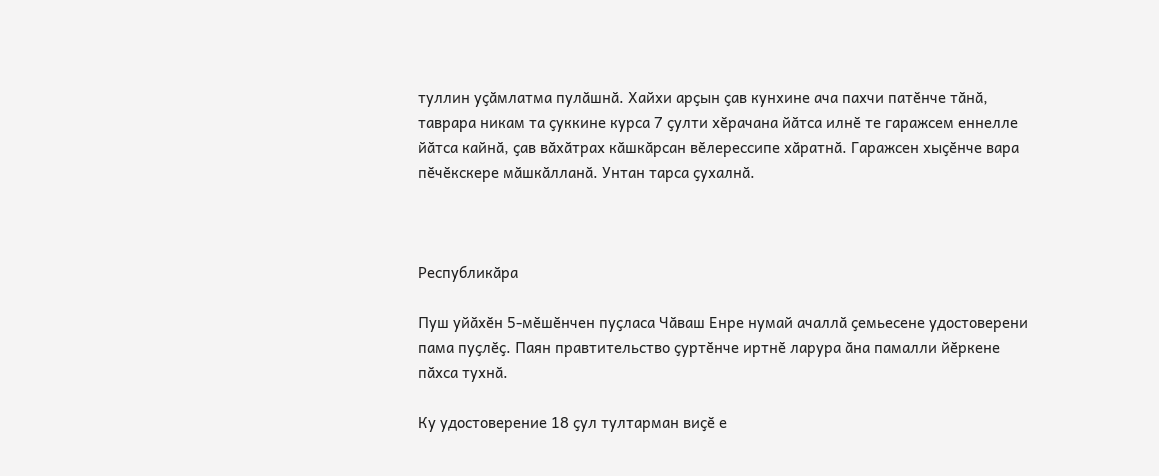туллин уҫӑмлатма пулӑшнӑ. Хайхи арҫын ҫав кунхине ача пахчи патӗнче тӑнӑ, таврара никам та ҫуккине курса 7 ҫулти хӗрачана йӑтса илнӗ те гаражсем еннелле йӑтса кайнӑ, ҫав вӑхӑтрах кӑшкӑрсан вӗлерессипе хӑратнӑ. Гаражсен хыҫӗнче вара пӗчӗкскере мӑшкӑлланӑ. Унтан тарса ҫухалнӑ.



Республикӑра

Пуш уйӑхӗн 5-мӗшӗнчен пуҫласа Чӑваш Енре нумай ачаллӑ ҫемьесене удостоверени пама пуҫлӗҫ. Паян правтительство ҫуртӗнче иртнӗ ларура ӑна памалли йӗркене пӑхса тухнӑ.

Ку удостоверение 18 ҫул тултарман виҫӗ е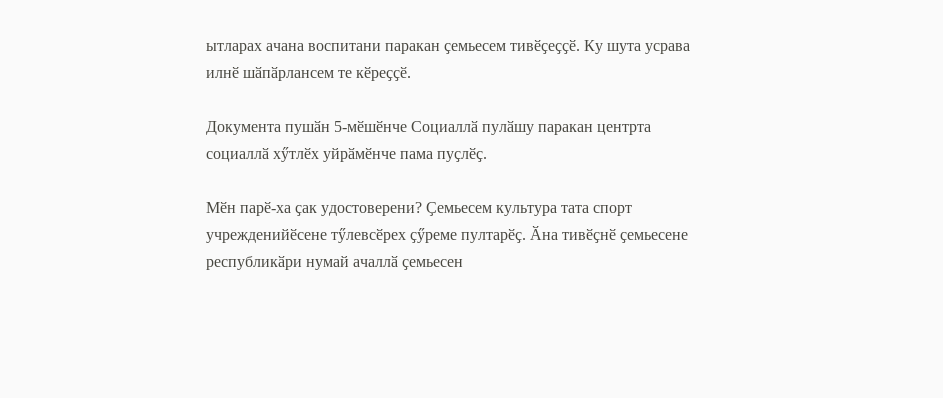ытларах ачана воспитани паракан ҫемьесем тивӗҫеҫҫӗ. Ку шута усрава илнӗ шӑпӑрлансем те кӗреҫҫӗ.

Документа пушӑн 5-мӗшӗнче Социаллӑ пулӑшу паракан центрта социаллӑ хӳтлӗх уйрӑмӗнче пама пуҫлӗҫ.

Мӗн парӗ-ха ҫак удостоверени? Ҫемьесем культура тата спорт учрежденийӗсене тӳлевсӗрех ҫӳреме пултарӗҫ. Ӑна тивӗҫнӗ ҫемьесене республикӑри нумай ачаллӑ ҫемьесен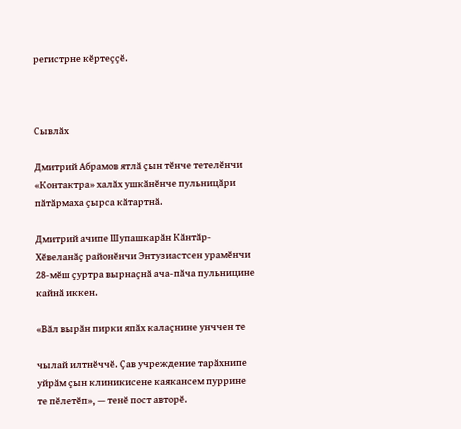регистрне кӗртеҫҫӗ.



Сывлӑх

Дмитрий Абрамов ятлӑ ҫын тӗнче тетелӗнчи «Контактра» халӑх ушкӑнӗнче пульницӑри пӑтӑрмаха ҫырса кӑтартнӑ.

Дмитрий ачипе Шупашкарӑн Кӑнтӑр-Хӗвеланӑҫ районӗнчи Энтузиастсен урамӗнчи 28-мӗш ҫуртра вырнаҫнӑ ача-пӑча пульницине кайнӑ иккен.

«Вӑл вырӑн пирки япӑх калаҫнине унччен те

чылай илтнӗччӗ. Ҫав учреждение тарӑхнипе уйрӑм ҫын клиникисене каякансем пуррине те пӗлетӗп», — тенӗ пост авторӗ.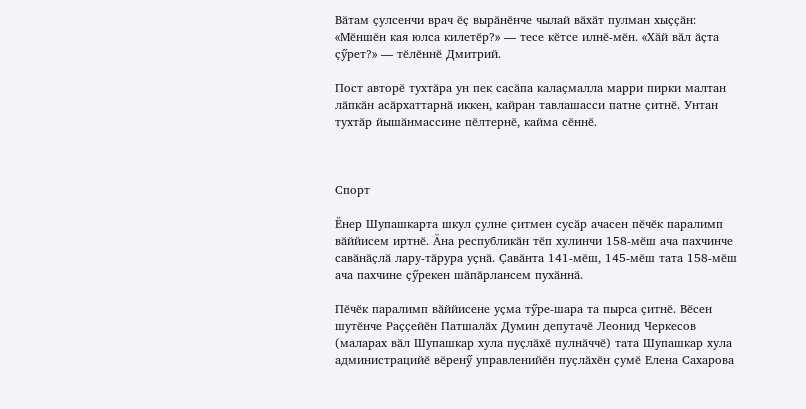Вӑтам ҫулсенчи врач ӗҫ вырӑнӗнче чылай вӑхӑт пулман хыҫҫӑн: «Мӗншӗн кая юлса килетӗр?» — тесе кӗтсе илнӗ-мӗн. «Хӑй вӑл ӑҫта ҫӳрет?» — тӗлӗннӗ Дмитрий.

Пост авторӗ тухтӑра ун пек сасӑпа калаҫмалла марри пирки малтан лӑпкӑн асӑрхаттарнӑ иккен, кайран тавлашасси патне ҫитнӗ. Унтан тухтӑр йышӑнмассине пӗлтернӗ, кайма сӗннӗ.



Спорт

Ӗнер Шупашкарта шкул ҫулне ҫитмен сусӑр ачасен пӗчӗк паралимп вӑййисем иртнӗ. Ӑна республикӑн тӗп хулинчи 158-мӗш ача пахчинче савӑнӑҫлӑ лару-тӑрура уҫнӑ. Ҫавӑнта 141-мӗш, 145-мӗш тата 158-мӗш ача пахчине ҫӳрекен шӑпӑрлансем пухӑннӑ.

Пӗчӗк паралимп вӑййисене уҫма тӳре-шара та пырса ҫитнӗ. Вӗсен шутӗнче Раҫҫейӗн Патшалӑх Думин депутачӗ Леонид Черкесов (маларах вӑл Шупашкар хула пуҫлӑхӗ пулнӑччӗ) тата Шупашкар хула администрацийӗ вӗренӳ управленийӗн пуҫлӑхӗн ҫумӗ Елена Сахарова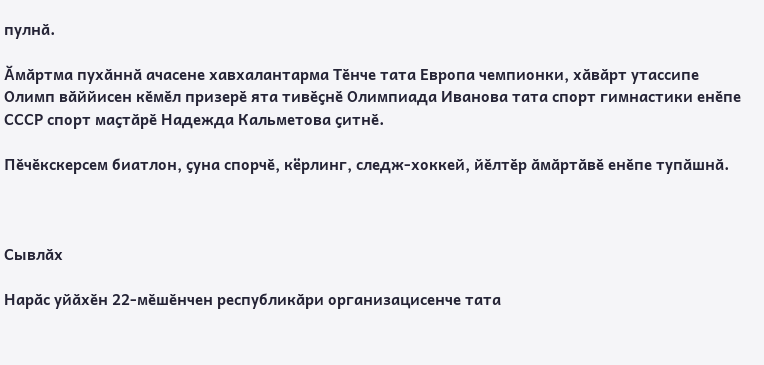пулнӑ.

Ӑмӑртма пухӑннӑ ачасене хавхалантарма Тӗнче тата Европа чемпионки, хӑвӑрт утассипе Олимп вӑййисен кӗмӗл призерӗ ята тивӗҫнӗ Олимпиада Иванова тата спорт гимнастики енӗпе СССР спорт маҫтӑрӗ Надежда Кальметова ҫитнӗ.

Пӗчӗкскерсем биатлон, ҫуна спорчӗ, кёрлинг, следж-хоккей, йӗлтӗр ӑмӑртӑвӗ енӗпе тупӑшнӑ.



Сывлӑх

Нарӑс уйӑхӗн 22-мӗшӗнчен республикӑри организацисенче тата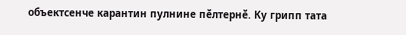объектсенче карантин пулнине пӗлтернӗ. Ку грипп тата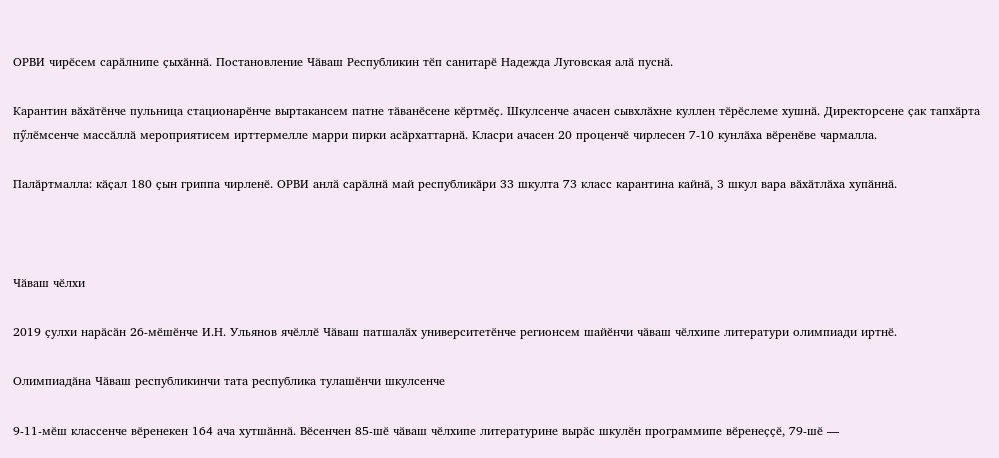ОРВИ чирӗсем сарӑлнипе ҫыхӑннӑ. Постановление Чӑваш Республикин тӗп санитарӗ Надежда Луговская алӑ пуснӑ.

Карантин вӑхӑтӗнче пульница стационарӗнче выртакансем патне тӑванӗсене кӗртмӗҫ. Шкулсенче ачасен сывхлӑхне куллен тӗрӗслеме хушнӑ. Директорсене ҫак тапхӑрта пӳлӗмсенче массӑллӑ мероприятисем ирттермелле марри пирки асӑрхаттарнӑ. Класри ачасен 20 проценчӗ чирлесен 7-10 кунлӑха вӗренӗве чармалла.

Палӑртмалла: кӑҫал 180 ҫын гриппа чирленӗ. ОРВИ анлӑ сарӑлнӑ май республикӑри 33 шкулта 73 класс карантина кайнӑ, 3 шкул вара вӑхӑтлӑха хупӑннӑ.



Чӑваш чӗлхи

2019 ҫулхи нарӑсӑн 26-мӗшӗнче И.Н. Ульянов ячӗллӗ Чӑваш патшалӑх университетӗнче регионсем шайӗнчи чӑваш чӗлхипе литератури олимпиади иртнӗ.

Олимпиадӑна Чӑваш республикинчи тата республика тулашӗнчи шкулсенче

9-11-мӗш классенче вӗренекен 164 ача хутшӑннӑ. Вӗсенчен 85-шӗ чӑваш чӗлхипе литературине вырӑс шкулӗн программипе вӗренеҫҫӗ, 79-шӗ —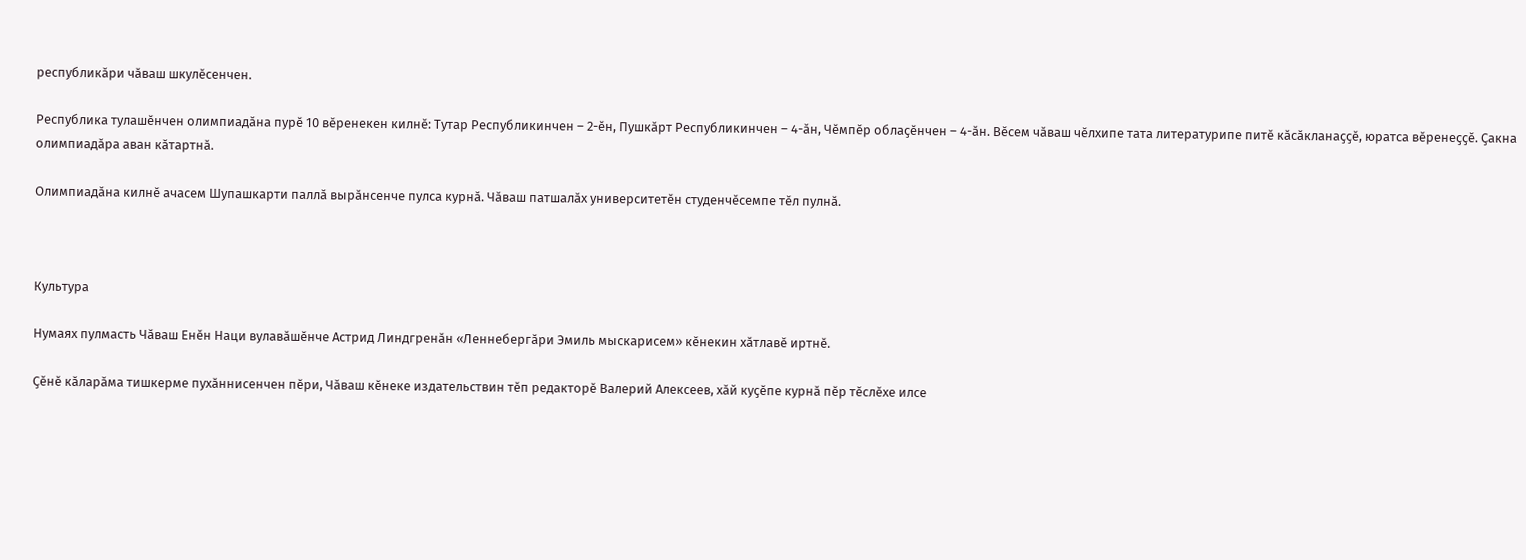республикӑри чӑваш шкулӗсенчен.

Республика тулашӗнчен олимпиадӑна пурӗ 10 вӗренекен килнӗ: Тутар Республикинчен – 2-ӗн, Пушкӑрт Республикинчен – 4-ӑн, Чӗмпӗр облаҫӗнчен – 4-ӑн. Вӗсем чӑваш чӗлхипе тата литературипе питӗ кӑсӑкланаҫҫӗ, юратса вӗренеҫҫӗ. Ҫакна олимпиадӑра аван кӑтартнӑ.

Олимпиадӑна килнӗ ачасем Шупашкарти паллӑ вырӑнсенче пулса курнӑ. Чӑваш патшалӑх университетӗн студенчӗсемпе тӗл пулнӑ.



Культура

Нумаях пулмасть Чӑваш Енӗн Наци вулавӑшӗнче Астрид Линдгренӑн «Леннебергӑри Эмиль мыскарисем» кӗнекин хӑтлавӗ иртнӗ.

Ҫӗнӗ кӑларӑма тишкерме пухӑннисенчен пӗри, Чӑваш кӗнеке издательствин тӗп редакторӗ Валерий Алексеев, хӑй куҫӗпе курнӑ пӗр тӗслӗхе илсе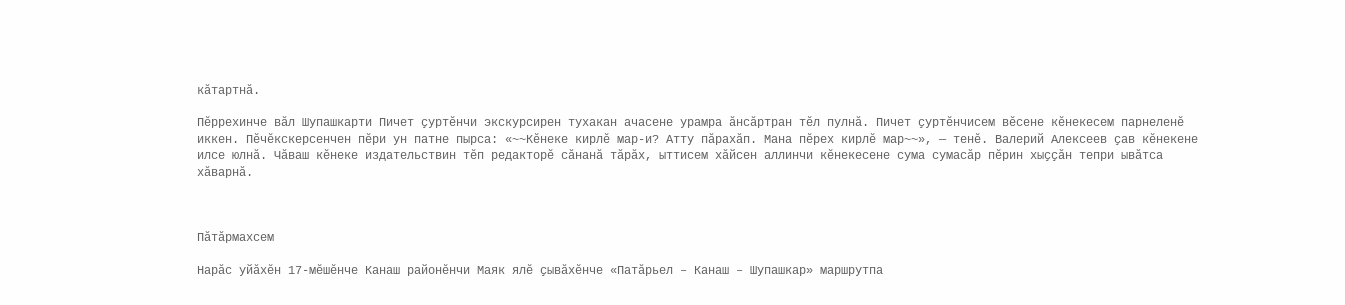кӑтартнӑ.

Пӗррехинче вӑл Шупашкарти Пичет ҫуртӗнчи экскурсирен тухакан ачасене урамра ӑнсӑртран тӗл пулнӑ. Пичет ҫуртӗнчисем вӗсене кӗнекесем парнеленӗ иккен. Пӗчӗкскерсенчен пӗри ун патне пырса: «~~Кӗнеке кирлӗ мар-и? Атту пӑрахӑп. Мана пӗрех кирлӗ мар~~», — тенӗ. Валерий Алексеев ҫав кӗнекене илсе юлнӑ. Чӑваш кӗнеке издательствин тӗп редакторӗ сӑнанӑ тӑрӑх, ыттисем хӑйсен аллинчи кӗнекесене сума сумасӑр пӗрин хыҫҫӑн тепри ывӑтса хӑварнӑ.



Пӑтӑрмахсем

Нарӑс уйӑхӗн 17-мӗшӗнче Канаш районӗнчи Маяк ялӗ ҫывӑхӗнче «Патӑрьел – Канаш – Шупашкар» маршрутпа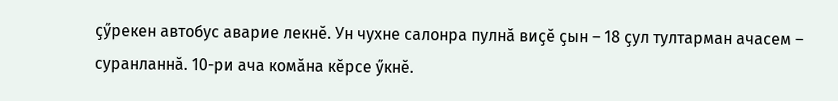ҫӳрекен автобус аварие лекнӗ. Ун чухне салонра пулнӑ виҫӗ ҫын – 18 ҫул тултарман ачасем – суранланнӑ. 10-ри ача комӑна кӗрсе ӳкнӗ.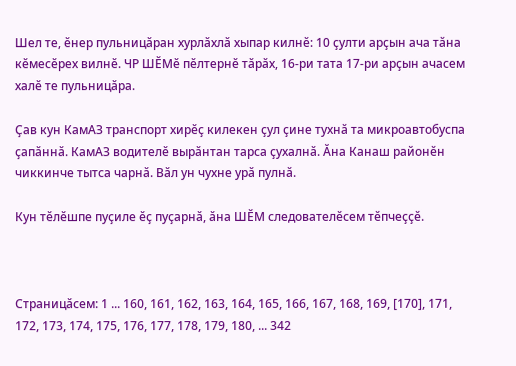Шел те, ӗнер пульницӑран хурлӑхлӑ хыпар килнӗ: 10 ҫулти арҫын ача тӑна кӗмесӗрех вилнӗ. ЧР ШӖМӗ пӗлтернӗ тӑрӑх, 16-ри тата 17-ри арҫын ачасем халӗ те пульницӑра.

Ҫав кун КамАЗ транспорт хирӗҫ килекен ҫул ҫине тухнӑ та микроавтобуспа ҫапӑннӑ. КамАЗ водителӗ вырӑнтан тарса ҫухалнӑ. Ӑна Канаш районӗн чиккинче тытса чарнӑ. Вӑл ун чухне урӑ пулнӑ.

Кун тӗлӗшпе пуҫиле ӗҫ пуҫарнӑ, ӑна ШӖМ следователӗсем тӗпчеҫҫӗ.



Страницӑсем: 1 ... 160, 161, 162, 163, 164, 165, 166, 167, 168, 169, [170], 171, 172, 173, 174, 175, 176, 177, 178, 179, 180, ... 342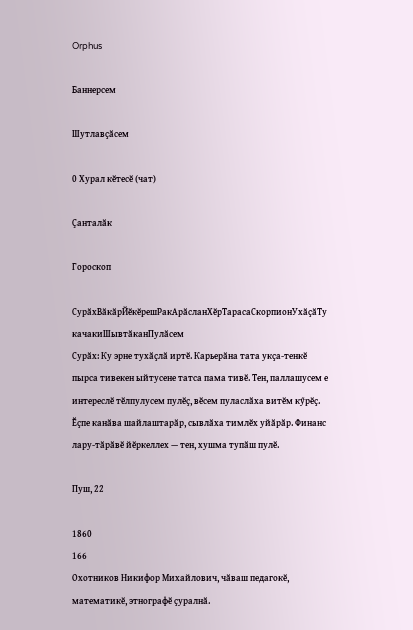Orphus

Баннерсем

Шутлавҫӑсем

0 Хурал кӗтесӗ (чат)

Ҫанталӑк

Гороскоп

СурӑхВӑкӑрЙӗкӗрешРакАрӑсланХӗрТарасаСкорпионУхӑҫӑТу качакиШывтӑканПулӑсем
Сурӑх: Ку эрне тухӑҫлӑ иртӗ. Карьерӑна тата укҫа-тенкӗ пырса тивекен ыйтусене татса пама тивӗ. Тен, паллашусем е интереслӗ тӗлпулусем пулӗҫ, вӗсем пуласлӑха витӗм кӳрӗҫ. Ӗҫпе канӑва шайлаштарӑр, сывлӑха тимлӗх уйӑрӑр. Финанс лару-тӑрӑвӗ йӗркеллех — тен, хушма тупӑш пулӗ.

Пуш, 22

1860
166
Охотников Никифор Михайлович, чӑваш педагокӗ, математикӗ, этнографӗ ҫуралнӑ.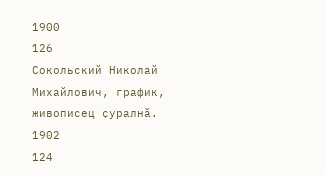1900
126
Сокольский Николай Михайлович, график, живописец ҫуралнӑ.
1902
124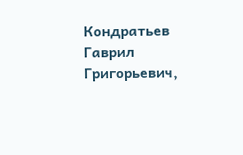Кондратьев Гаврил Григорьевич,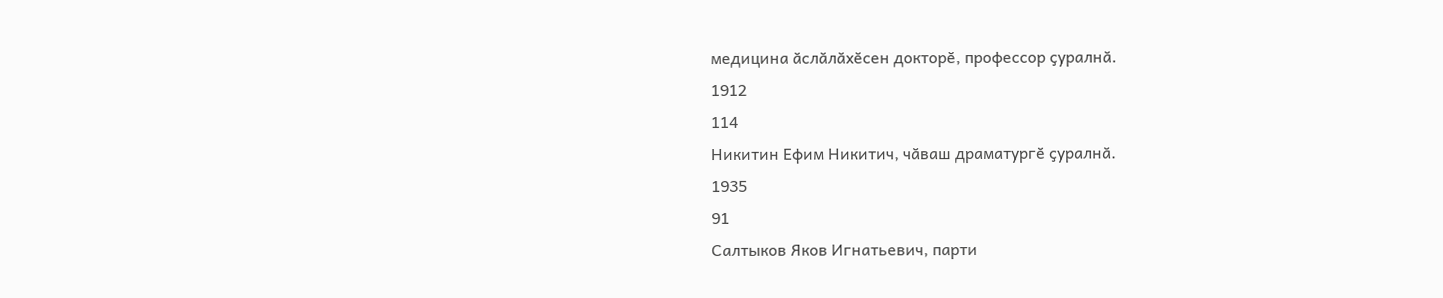медицина ӑслӑлӑхӗсен докторӗ, профессор ҫуралнӑ.
1912
114
Никитин Ефим Никитич, чӑваш драматургӗ ҫуралнӑ.
1935
91
Салтыков Яков Игнатьевич, парти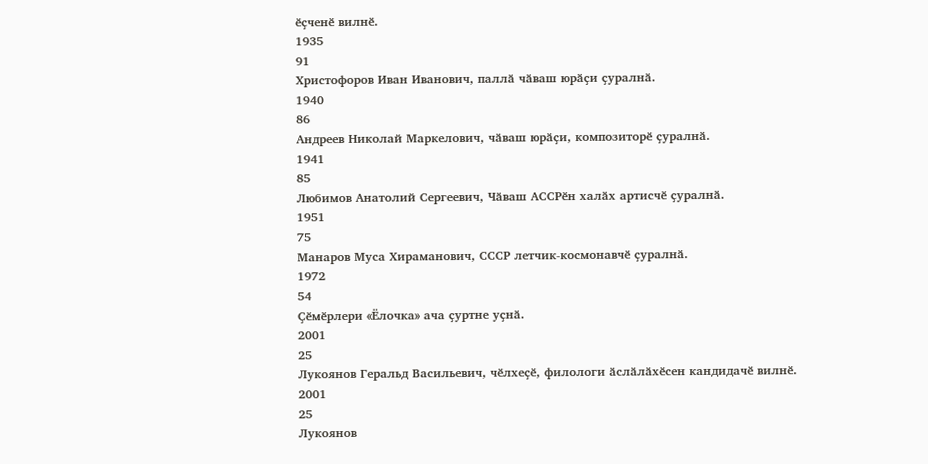ӗҫченӗ вилнӗ.
1935
91
Христофоров Иван Иванович, паллӑ чӑваш юрӑҫи ҫуралнӑ.
1940
86
Андреев Николай Маркелович, чӑваш юрӑҫи, композиторӗ ҫуралнӑ.
1941
85
Любимов Анатолий Сергеевич, Чӑваш АССРӗн халӑх артисчӗ ҫуралнӑ.
1951
75
Манаров Муса Хираманович, СССР летчик-космонавчӗ ҫуралнӑ.
1972
54
Ҫӗмӗрлери «Ёлочка» ача ҫуртне уҫнӑ.
2001
25
Лукоянов Геральд Васильевич, чӗлхеҫӗ, филологи ӑслӑлӑхӗсен кандидачӗ вилнӗ.
2001
25
Лукоянов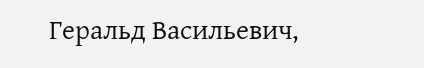Геральд Васильевич,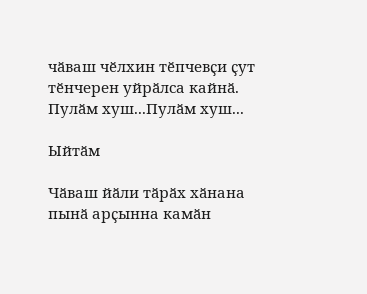чӑваш чӗлхин тӗпчевҫи ҫут тӗнчерен уйрӑлса кайнӑ.
Пулӑм хуш...Пулӑм хуш...

Ыйтӑм

Чӑваш йӑли тӑрӑх хӑнана пынӑ арҫынна камӑн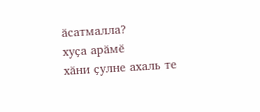ӑсатмалла?
хуҫа арӑмӗ
хӑни ҫулне ахаль те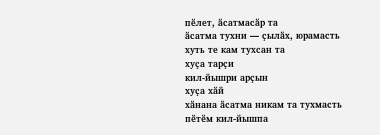пӗлет, ӑсатмасӑр та
ӑсатма тухни — ҫылӑх, юрамасть
хуть те кам тухсан та
хуҫа тарҫи
кил-йышри арҫын
хуҫа хӑй
хӑнана ӑсатма никам та тухмасть
пӗтӗм кил-йышпа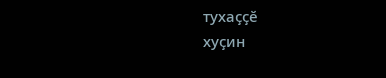тухаҫҫӗ
хуҫин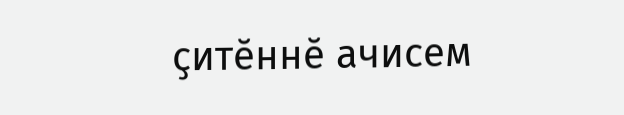ҫитӗннӗ ачисем